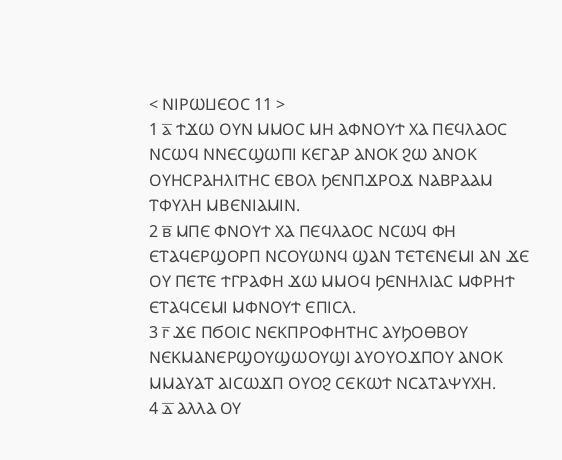< ⲚⲒⲢⲰⳘⲈⲞⲤ 11 >
1 ⲁ̅ ϮϪⲰ ⲞⲨⲚ ⲘⲘⲞⲤ ⲘⲎ ⲀⲪⲚⲞⲨϮ ⲬⲀ ⲠⲈϤⲖⲀⲞⲤ ⲚⲤⲰϤ ⲚⲚⲈⲤϢⲰⲠⲒ ⲔⲈⲄⲀⲢ ⲀⲚⲞⲔ ϨⲰ ⲀⲚⲞⲔ ⲞⲨⲎⲤⲢⲀⲎⲖⲒⲦⲎⲤ ⲈⲂⲞⲖ ϦⲈⲚⲠϪⲢⲞϪ ⲚⲀⲂⲢⲀⲀⲘ ⲦⲪⲨⲖⲎ ⲘⲂⲈⲚⲒⲀⲘⲒⲚ.
2 ⲃ̅ ⲘⲠⲈ ⲪⲚⲞⲨϮ ⲬⲀ ⲠⲈϤⲖⲀⲞⲤ ⲚⲤⲰϤ ⲪⲎ ⲈⲦⲀϤⲈⲢϢⲞⲢⲠ ⲚⲤⲞⲨⲰⲚϤ ϢⲀⲚ ⲦⲈⲦⲈⲚⲈⲘⲒ ⲀⲚ ϪⲈ ⲞⲨ ⲠⲈⲦⲈ ϮⲄⲢⲀⲪⲎ ϪⲰ ⲘⲘⲞϤ ϦⲈⲚⲎⲖⲒⲀⲤ ⲘⲪⲢⲎϮ ⲈⲦⲀϤⲤⲈⲘⲒ ⲘⲪⲚⲞⲨϮ ⲈⲠⲒⲤⲖ.
3 ⲅ̅ ϪⲈ ⲠϬⲞⲒⲤ ⲚⲈⲔⲠⲢⲞⲪⲎⲦⲎⲤ ⲀⲨϦⲞⲐⲂⲞⲨ ⲚⲈⲔⲘⲀⲚⲈⲢϢⲞⲨϢⲰⲞⲨϢⲒ ⲀⲨⲞⲨⲞϪⲠⲞⲨ ⲀⲚⲞⲔ ⲘⲘⲀⲨⲀⲦ ⲀⲒⲤⲰϪⲠ ⲞⲨⲞϨ ⲤⲈⲔⲰϮ ⲚⲤⲀⲦⲀⲮⲨⲬⲎ.
4 ⲇ̅ ⲀⲖⲖⲀ ⲞⲨ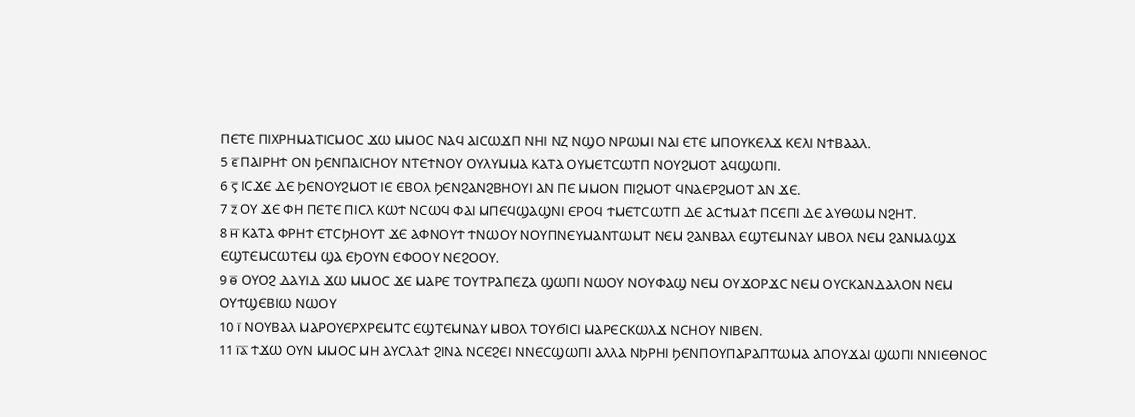ⲠⲈⲦⲈ ⲠⲒⲬⲢⲎⲘⲀⲦⲒⲤⲘⲞⲤ ϪⲰ ⲘⲘⲞⲤ ⲚⲀϤ ⲀⲒⲤⲰϪⲠ ⲚⲎⲒ ⲚⲌ ⲚϢⲞ ⲚⲢⲰⲘⲒ ⲚⲀⲒ ⲈⲦⲈ ⲘⲠⲞⲨⲔⲈⲖϪ ⲔⲈⲖⲒ ⲚϮⲂⲀⲀⲖ.
5 ⲉ̅ ⲠⲀⲒⲢⲎϮ ⲞⲚ ϦⲈⲚⲠⲀⲒⲤⲎⲞⲨ ⲚⲦⲈϮⲚⲞⲨ ⲞⲨⲖⲨⲘⲘⲀ ⲔⲀⲦⲀ ⲞⲨⲘⲈⲦⲤⲰⲦⲠ ⲚⲞⲨϨⲘⲞⲦ ⲀϤϢⲰⲠⲒ.
6 ⲋ̅ ⲒⲤϪⲈ ⲆⲈ ϦⲈⲚⲞⲨϨⲘⲞⲦ ⲒⲈ ⲈⲂⲞⲖ ϦⲈⲚϨⲀⲚϨⲂⲎⲞⲨⲒ ⲀⲚ ⲠⲈ ⲘⲘⲞⲚ ⲠⲒϨⲘⲞⲦ ϤⲚⲀⲈⲢϨⲘⲞⲦ ⲀⲚ ϪⲈ.
7 ⲍ̅ ⲞⲨ ϪⲈ ⲪⲎ ⲠⲈⲦⲈ ⲠⲒⲤⲖ ⲔⲰϮ ⲚⲤⲰϤ ⲪⲀⲒ ⲘⲠⲈϤϢⲀϢⲚⲒ ⲈⲢⲞϤ ϮⲘⲈⲦⲤⲰⲦⲠ ⲆⲈ ⲀⲤϮⲘⲀϮ ⲠⲤⲈⲠⲒ ⲆⲈ ⲀⲨⲐⲰⲘ ⲚϨⲎⲦ.
8 ⲏ̅ ⲔⲀⲦⲀ ⲪⲢⲎϮ ⲈⲦⲤϦⲎⲞⲨⲦ ϪⲈ ⲀⲪⲚⲞⲨϮ ϮⲚⲰⲞⲨ ⲚⲞⲨⲠⲚⲈⲨⲘⲀⲚⲦⲰⲘⲦ ⲚⲈⲘ ϨⲀⲚⲂⲀⲖ ⲈϢⲦⲈⲘⲚⲀⲨ ⲘⲂⲞⲖ ⲚⲈⲘ ϨⲀⲚⲘⲀϢϪ ⲈϢⲦⲈⲘⲤⲰⲦⲈⲘ ϢⲀ ⲈϦⲞⲨⲚ ⲈⲪⲞⲞⲨ ⲚⲈϨⲞⲞⲨ.
9 ⲑ̅ ⲞⲨⲞϨ ⲆⲀⲨⲒⲆ ϪⲰ ⲘⲘⲞⲤ ϪⲈ ⲘⲀⲢⲈ ⲦⲞⲨⲦⲢⲀⲠⲈⲌⲀ ϢⲰⲠⲒ ⲚⲰⲞⲨ ⲚⲞⲨⲪⲀϢ ⲚⲈⲘ ⲞⲨϪⲞⲢϪⲤ ⲚⲈⲘ ⲞⲨⲤⲔⲀⲚⲆⲀⲖⲞⲚ ⲚⲈⲘ ⲞⲨϮϢⲈⲂⲒⲰ ⲚⲰⲞⲨ
10 ⲓ̅ ⲚⲞⲨⲂⲀⲖ ⲘⲀⲢⲞⲨⲈⲢⲬⲢⲈⲘⲦⲤ ⲈϢⲦⲈⲘⲚⲀⲨ ⲘⲂⲞⲖ ⲦⲞⲨϬⲒⲤⲒ ⲘⲀⲢⲈⲤⲔⲰⲖϪ ⲚⲤⲎⲞⲨ ⲚⲒⲂⲈⲚ.
11 ⲓ̅ⲁ̅ ϮϪⲰ ⲞⲨⲚ ⲘⲘⲞⲤ ⲘⲎ ⲀⲨⲤⲖⲀϮ ϨⲒⲚⲀ ⲚⲤⲈϨⲈⲒ ⲚⲚⲈⲤϢⲰⲠⲒ ⲀⲖⲖⲀ ⲚϦⲢⲎⲒ ϦⲈⲚⲠⲞⲨⲠⲀⲢⲀⲠⲦⲰⲘⲀ ⲀⲠⲞⲨϪⲀⲒ ϢⲰⲠⲒ ⲚⲚⲒⲈⲐⲚⲞⲤ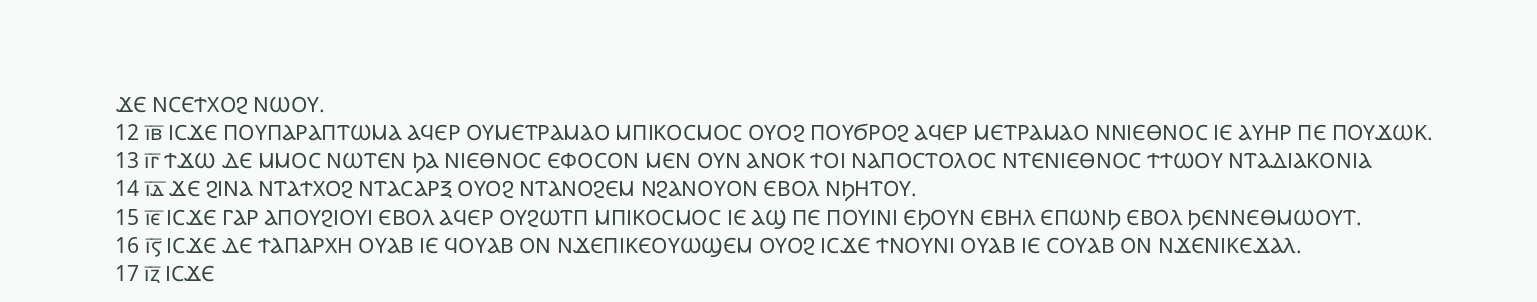ϪⲈ ⲚⲤⲈϮⲬⲞϨ ⲚⲰⲞⲨ.
12 ⲓ̅ⲃ̅ ⲒⲤϪⲈ ⲠⲞⲨⲠⲀⲢⲀⲠⲦⲰⲘⲀ ⲀϤⲈⲢ ⲞⲨⲘⲈⲦⲢⲀⲘⲀⲞ ⲘⲠⲒⲔⲞⲤⲘⲞⲤ ⲞⲨⲞϨ ⲠⲞⲨϬⲢⲞϨ ⲀϤⲈⲢ ⲘⲈⲦⲢⲀⲘⲀⲞ ⲚⲚⲒⲈⲐⲚⲞⲤ ⲒⲈ ⲀⲨⲎⲢ ⲠⲈ ⲠⲞⲨϪⲰⲔ.
13 ⲓ̅ⲅ̅ ϮϪⲰ ⲆⲈ ⲘⲘⲞⲤ ⲚⲰⲦⲈⲚ ϦⲀ ⲚⲒⲈⲐⲚⲞⲤ ⲈⲪⲞⲤⲞⲚ ⲘⲈⲚ ⲞⲨⲚ ⲀⲚⲞⲔ ϮⲞⲒ ⲚⲀⲠⲞⲤⲦⲞⲖⲞⲤ ⲚⲦⲈⲚⲒⲈⲐⲚⲞⲤ ϮϮⲰⲞⲨ ⲚⲦⲀⲆⲒⲀⲔⲞⲚⲒⲀ
14 ⲓ̅ⲇ̅ ϪⲈ ϨⲒⲚⲀ ⲚⲦⲀϮⲬⲞϨ ⲚⲦⲀⲤⲀⲢⲜ ⲞⲨⲞϨ ⲚⲦⲀⲚⲞϨⲈⲘ ⲚϨⲀⲚⲞⲨⲞⲚ ⲈⲂⲞⲖ ⲚϦⲎⲦⲞⲨ.
15 ⲓ̅ⲉ̅ ⲒⲤϪⲈ ⲄⲀⲢ ⲀⲠⲞⲨϨⲒⲞⲨⲒ ⲈⲂⲞⲖ ⲀϤⲈⲢ ⲞⲨϨⲰⲦⲠ ⲘⲠⲒⲔⲞⲤⲘⲞⲤ ⲒⲈ ⲀϢ ⲠⲈ ⲠⲞⲨⲒⲚⲒ ⲈϦⲞⲨⲚ ⲈⲂⲎⲖ ⲈⲠⲰⲚϦ ⲈⲂⲞⲖ ϦⲈⲚⲚⲈⲐⲘⲰⲞⲨⲦ.
16 ⲓ̅ⲋ̅ ⲒⲤϪⲈ ⲆⲈ ϮⲀⲠⲀⲢⲬⲎ ⲞⲨⲀⲂ ⲒⲈ ϤⲞⲨⲀⲂ ⲞⲚ ⲚϪⲈⲠⲒⲔⲈⲞⲨⲰϢⲈⲘ ⲞⲨⲞϨ ⲒⲤϪⲈ ϮⲚⲞⲨⲚⲒ ⲞⲨⲀⲂ ⲒⲈ ⲤⲞⲨⲀⲂ ⲞⲚ ⲚϪⲈⲚⲒⲔⲈϪⲀⲖ.
17 ⲓ̅ⲍ̅ ⲒⲤϪⲈ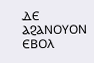ⲆⲈ ⲀϨⲀⲚⲞⲨⲞⲚ ⲈⲂⲞⲖ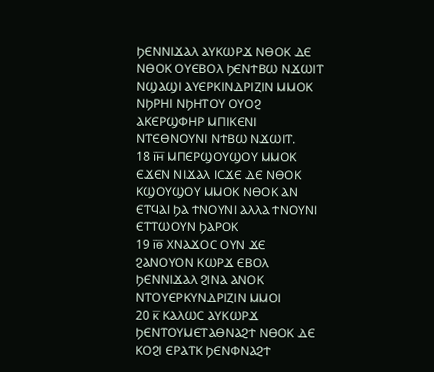ϦⲈⲚⲚⲒϪⲀⲖ ⲀⲨⲔⲰⲢϪ ⲚⲐⲞⲔ ⲆⲈ ⲚⲐⲞⲔ ⲞⲨⲈⲂⲞⲖ ϦⲈⲚϮⲂⲰ ⲚϪⲰⲒⲦ ⲚϢⲀϢⲒ ⲀⲨⲈⲢⲔⲒⲚⲆⲢⲒⲌⲒⲚ ⲘⲘⲞⲔ ⲚϦⲢⲎⲒ ⲚϦⲎⲦⲞⲨ ⲞⲨⲞϨ ⲀⲔⲈⲢϢⲪⲎⲢ ⲘⲠⲒⲔⲈⲚⲒ ⲚⲦⲈⲐⲚⲞⲨⲚⲒ ⲚϮⲂⲰ ⲚϪⲰⲒⲦ.
18 ⲓ̅ⲏ̅ ⲘⲠⲈⲢϢⲞⲨϢⲞⲨ ⲘⲘⲞⲔ ⲈϪⲈⲚ ⲚⲒϪⲀⲖ ⲒⲤϪⲈ ⲆⲈ ⲚⲐⲞⲔ ⲔϢⲞⲨϢⲞⲨ ⲘⲘⲞⲔ ⲚⲐⲞⲔ ⲀⲚ ⲈⲦϤⲀⲒ ϦⲀ ϮⲚⲞⲨⲚⲒ ⲀⲖⲖⲀ ϮⲚⲞⲨⲚⲒ ⲈⲦⲦⲰⲞⲨⲚ ϦⲀⲢⲞⲔ
19 ⲓ̅ⲑ̅ ⲬⲚⲀϪⲞⲤ ⲞⲨⲚ ϪⲈ ϨⲀⲚⲞⲨⲞⲚ ⲔⲰⲢϪ ⲈⲂⲞⲖ ϦⲈⲚⲚⲒϪⲀⲖ ϨⲒⲚⲀ ⲀⲚⲞⲔ ⲚⲦⲞⲨⲈⲢⲔⲨⲚⲆⲢⲒⲌⲒⲚ ⲘⲘⲞⲒ
20 ⲕ̅ ⲔⲀⲖⲰⲤ ⲀⲨⲔⲰⲢϪ ϦⲈⲚⲦⲞⲨⲘⲈⲦⲀⲐⲚⲀϨϮ ⲚⲐⲞⲔ ⲆⲈ ⲔⲞϨⲒ ⲈⲢⲀⲦⲔ ϦⲈⲚⲪⲚⲀϨϮ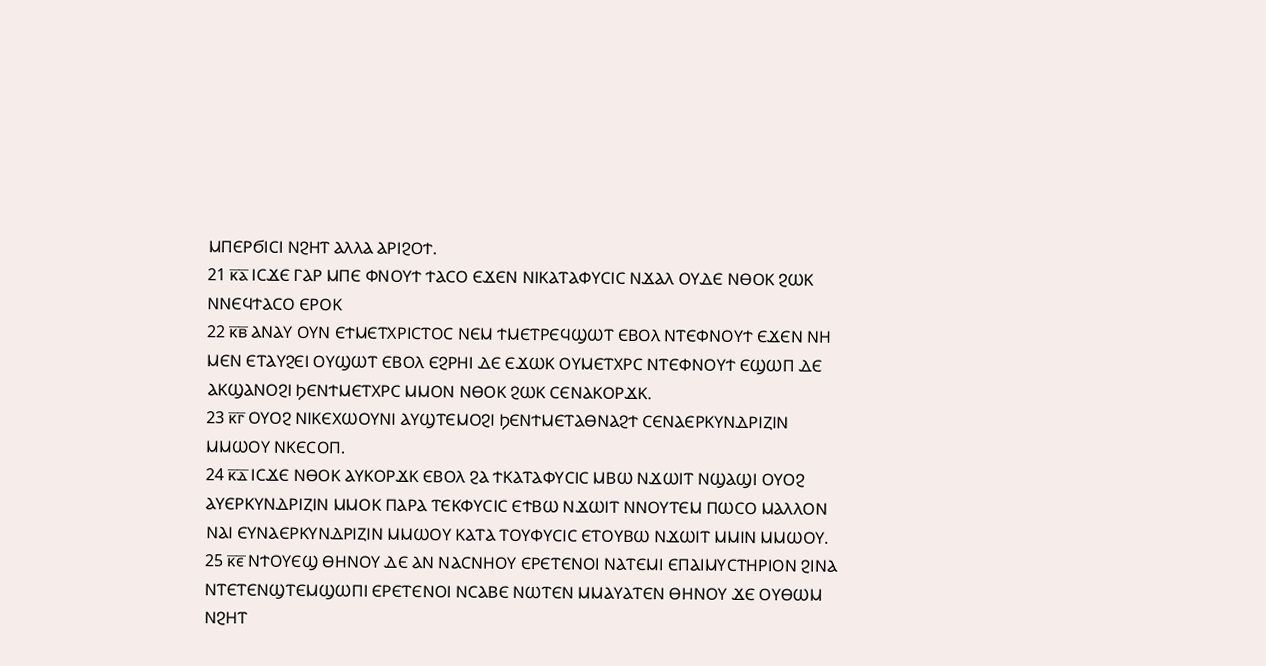ⲘⲠⲈⲢϬⲒⲤⲒ ⲚϨⲎⲦ ⲀⲖⲖⲀ ⲀⲢⲒϨⲞϮ.
21 ⲕ̅ⲁ̅ ⲒⲤϪⲈ ⲄⲀⲢ ⲘⲠⲈ ⲪⲚⲞⲨϮ ϮⲀⲤⲞ ⲈϪⲈⲚ ⲚⲒⲔⲀⲦⲀⲪⲨⲤⲒⲤ ⲚϪⲀⲖ ⲞⲨⲆⲈ ⲚⲐⲞⲔ ϨⲰⲔ ⲚⲚⲈϤϮⲀⲤⲞ ⲈⲢⲞⲔ
22 ⲕ̅ⲃ̅ ⲀⲚⲀⲨ ⲞⲨⲚ ⲈϮⲘⲈⲦⲬⲢⲒⲤⲦⲞⲤ ⲚⲈⲘ ϮⲘⲈⲦⲢⲈϤϢⲰⲦ ⲈⲂⲞⲖ ⲚⲦⲈⲪⲚⲞⲨϮ ⲈϪⲈⲚ ⲚⲎ ⲘⲈⲚ ⲈⲦⲀⲨϨⲈⲒ ⲞⲨϢⲰⲦ ⲈⲂⲞⲖ ⲈϨⲢⲎⲒ ⲆⲈ ⲈϪⲰⲔ ⲞⲨⲘⲈⲦⲬⲢⲤ ⲚⲦⲈⲪⲚⲞⲨϮ ⲈϢⲰⲠ ⲆⲈ ⲀⲔϢⲀⲚⲞϨⲒ ϦⲈⲚϮⲘⲈⲦⲬⲢⲤ ⲘⲘⲞⲚ ⲚⲐⲞⲔ ϨⲰⲔ ⲤⲈⲚⲀⲔⲞⲢϪⲔ.
23 ⲕ̅ⲅ̅ ⲞⲨⲞϨ ⲚⲒⲔⲈⲬⲰⲞⲨⲚⲒ ⲀⲨϢⲦⲈⲘⲞϨⲒ ϦⲈⲚϮⲘⲈⲦⲀⲐⲚⲀϨϮ ⲤⲈⲚⲀⲈⲢⲔⲨⲚⲆⲢⲒⲌⲒⲚ ⲘⲘⲰⲞⲨ ⲚⲔⲈⲤⲞⲠ.
24 ⲕ̅ⲇ̅ ⲒⲤϪⲈ ⲚⲐⲞⲔ ⲀⲨⲔⲞⲢϪⲔ ⲈⲂⲞⲖ ϨⲀ ϮⲔⲀⲦⲀⲪⲨⲤⲒⲤ ⲘⲂⲰ ⲚϪⲰⲒⲦ ⲚϢⲀϢⲒ ⲞⲨⲞϨ ⲀⲨⲈⲢⲔⲨⲚⲆⲢⲒⲌⲒⲚ ⲘⲘⲞⲔ ⲠⲀⲢⲀ ⲦⲈⲔⲪⲨⲤⲒⲤ ⲈϮⲂⲰ ⲚϪⲰⲒⲦ ⲚⲚⲞⲨⲦⲈⲘ ⲠⲰⲤⲞ ⲘⲀⲖⲖⲞⲚ ⲚⲀⲒ ⲈⲨⲚⲀⲈⲢⲔⲨⲚⲆⲢⲒⲌⲒⲚ ⲘⲘⲰⲞⲨ ⲔⲀⲦⲀ ⲦⲞⲨⲪⲨⲤⲒⲤ ⲈⲦⲞⲨⲂⲰ ⲚϪⲰⲒⲦ ⲘⲘⲒⲚ ⲘⲘⲰⲞⲨ.
25 ⲕ̅ⲉ̅ ⲚϮⲞⲨⲈϢ ⲐⲎⲚⲞⲨ ⲆⲈ ⲀⲚ ⲚⲀⲤⲚⲎⲞⲨ ⲈⲢⲈⲦⲈⲚⲞⲒ ⲚⲀⲦⲈⲘⲒ ⲈⲠⲀⲒⲘⲨⲤⲦⲎⲢⲒⲞⲚ ϨⲒⲚⲀ ⲚⲦⲈⲦⲈⲚϢⲦⲈⲘϢⲰⲠⲒ ⲈⲢⲈⲦⲈⲚⲞⲒ ⲚⲤⲀⲂⲈ ⲚⲰⲦⲈⲚ ⲘⲘⲀⲨⲀⲦⲈⲚ ⲐⲎⲚⲞⲨ ϪⲈ ⲞⲨⲐⲰⲘ ⲚϨⲎⲦ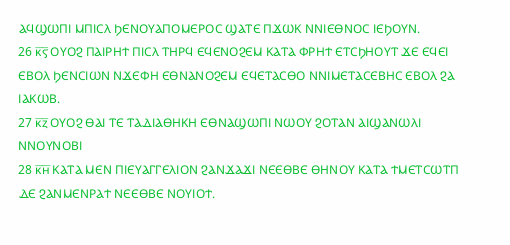ⲀϤϢⲰⲠⲒ ⲘⲠⲒⲤⲖ ϦⲈⲚⲞⲨⲀⲠⲞⲘⲈⲢⲞⲤ ϢⲀⲦⲈ ⲠϪⲰⲔ ⲚⲚⲒⲈⲐⲚⲞⲤ ⲒⲈϦⲞⲨⲚ.
26 ⲕ̅ⲋ̅ ⲞⲨⲞϨ ⲠⲀⲒⲢⲎϮ ⲠⲒⲤⲖ ⲦⲎⲢϤ ⲈϤⲈⲚⲞϨⲈⲘ ⲔⲀⲦⲀ ⲪⲢⲎϮ ⲈⲦⲤϦⲎⲞⲨⲦ ϪⲈ ⲈϤⲈⲒ ⲈⲂⲞⲖ ϦⲈⲚⲤⲒⲰⲚ ⲚϪⲈⲪⲎ ⲈⲐⲚⲀⲚⲞϨⲈⲘ ⲈϤⲈⲦⲀⲤⲐⲞ ⲚⲚⲒⲘⲈⲦⲀⲤⲈⲂⲎⲤ ⲈⲂⲞⲖ ϨⲀ ⲒⲀⲔⲰⲂ.
27 ⲕ̅ⲍ̅ ⲞⲨⲞϨ ⲐⲀⲒ ⲦⲈ ⲦⲀⲆⲒⲀⲐⲎⲔⲎ ⲈⲐⲚⲀϢⲰⲠⲒ ⲚⲰⲞⲨ ϨⲞⲦⲀⲚ ⲀⲒϢⲀⲚⲰⲖⲒ ⲚⲚⲞⲨⲚⲞⲂⲒ
28 ⲕ̅ⲏ̅ ⲔⲀⲦⲀ ⲘⲈⲚ ⲠⲒⲈⲨⲀⲄⲄⲈⲖⲒⲞⲚ ϨⲀⲚϪⲀϪⲒ ⲚⲈⲈⲐⲂⲈ ⲐⲎⲚⲞⲨ ⲔⲀⲦⲀ ϮⲘⲈⲦⲤⲰⲦⲠ ⲆⲈ ϨⲀⲚⲘⲈⲚⲢⲀϮ ⲚⲈⲈⲐⲂⲈ ⲚⲞⲨⲒⲞϮ.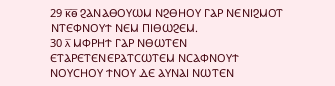29 ⲕ̅ⲑ̅ ϨⲀⲚⲀⲐⲞⲨⲰⲘ ⲚϨⲐⲎⲞⲨ ⲄⲀⲢ ⲚⲈⲚⲒϨⲘⲞⲦ ⲚⲦⲈⲪⲚⲞⲨϮ ⲚⲈⲘ ⲠⲒⲐⲰϨⲈⲘ.
30 ⲗ̅ ⲘⲪⲢⲎϮ ⲄⲀⲢ ⲚⲐⲰⲦⲈⲚ ⲈⲦⲀⲢⲈⲦⲈⲚⲈⲢⲀⲦⲤⲰⲦⲈⲘ ⲚⲤⲀⲪⲚⲞⲨϮ ⲚⲞⲨⲤⲎⲞⲨ ϮⲚⲞⲨ ⲆⲈ ⲀⲨⲚⲀⲒ ⲚⲰⲦⲈⲚ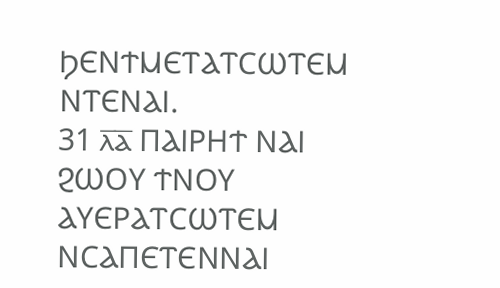ϦⲈⲚϮⲘⲈⲦⲀⲦⲤⲰⲦⲈⲘ ⲚⲦⲈⲚⲀⲒ.
31 ⲗ̅ⲁ̅ ⲠⲀⲒⲢⲎϮ ⲚⲀⲒ ϨⲰⲞⲨ ϮⲚⲞⲨ ⲀⲨⲈⲢⲀⲦⲤⲰⲦⲈⲘ ⲚⲤⲀⲠⲈⲦⲈⲚⲚⲀⲒ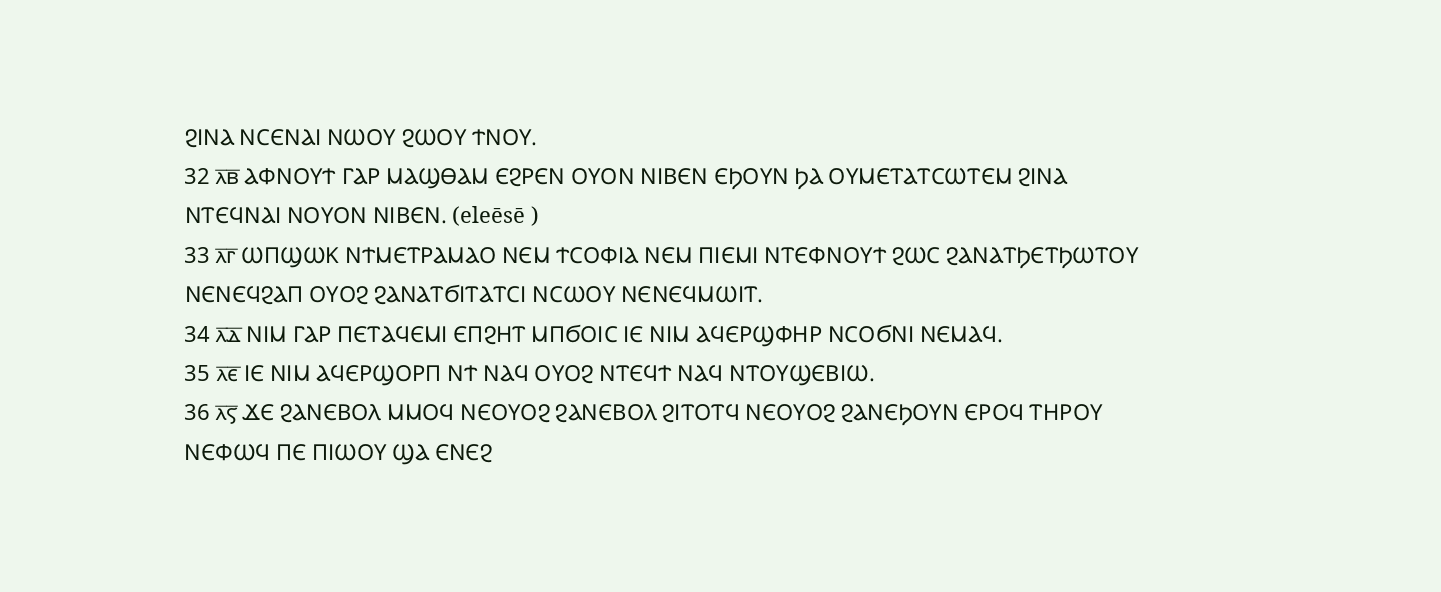ϨⲒⲚⲀ ⲚⲤⲈⲚⲀⲒ ⲚⲰⲞⲨ ϨⲰⲞⲨ ϮⲚⲞⲨ.
32 ⲗ̅ⲃ̅ ⲀⲪⲚⲞⲨϮ ⲄⲀⲢ ⲘⲀϢⲐⲀⲘ ⲈϨⲢⲈⲚ ⲞⲨⲞⲚ ⲚⲒⲂⲈⲚ ⲈϦⲞⲨⲚ ϦⲀ ⲞⲨⲘⲈⲦⲀⲦⲤⲰⲦⲈⲘ ϨⲒⲚⲀ ⲚⲦⲈϤⲚⲀⲒ ⲚⲞⲨⲞⲚ ⲚⲒⲂⲈⲚ. (eleēsē )
33 ⲗ̅ⲅ̅ ⲰⲠϢⲰⲔ ⲚϮⲘⲈⲦⲢⲀⲘⲀⲞ ⲚⲈⲘ ϮⲤⲞⲪⲒⲀ ⲚⲈⲘ ⲠⲒⲈⲘⲒ ⲚⲦⲈⲪⲚⲞⲨϮ ϨⲰⲤ ϨⲀⲚⲀⲦϦⲈⲦϦⲰⲦⲞⲨ ⲚⲈⲚⲈϤϨⲀⲠ ⲞⲨⲞϨ ϨⲀⲚⲀⲦϬⲒⲦⲀⲦⲤⲒ ⲚⲤⲰⲞⲨ ⲚⲈⲚⲈϤⲘⲰⲒⲦ.
34 ⲗ̅ⲇ̅ ⲚⲒⲘ ⲄⲀⲢ ⲠⲈⲦⲀϤⲈⲘⲒ ⲈⲠϨⲎⲦ ⲘⲠϬⲞⲒⲤ ⲒⲈ ⲚⲒⲘ ⲀϤⲈⲢϢⲪⲎⲢ ⲚⲤⲞϬⲚⲒ ⲚⲈⲘⲀϤ.
35 ⲗ̅ⲉ̅ ⲒⲈ ⲚⲒⲘ ⲀϤⲈⲢϢⲞⲢⲠ ⲚϮ ⲚⲀϤ ⲞⲨⲞϨ ⲚⲦⲈϤϮ ⲚⲀϤ ⲚⲦⲞⲨϢⲈⲂⲒⲰ.
36 ⲗ̅ⲋ̅ ϪⲈ ϨⲀⲚⲈⲂⲞⲖ ⲘⲘⲞϤ ⲚⲈⲞⲨⲞϨ ϨⲀⲚⲈⲂⲞⲖ ϨⲒⲦⲞⲦϤ ⲚⲈⲞⲨⲞϨ ϨⲀⲚⲈϦⲞⲨⲚ ⲈⲢⲞϤ ⲦⲎⲢⲞⲨ ⲚⲈⲪⲰϤ ⲠⲈ ⲠⲒⲰⲞⲨ ϢⲀ ⲈⲚⲈϨ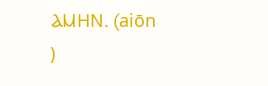ⲀⲘⲎⲚ. (aiōn )